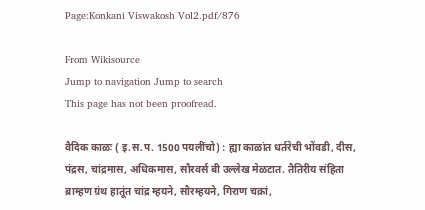Page:Konkani Viswakosh Vol2.pdf/876

From Wikisource
Jump to navigation Jump to search
This page has not been proofread.

वैदिक काळः ( इ.स.प. 1500 पयलींचो) : ह्या काळांत धर्तरेची भोंवडी, दीस, पंद्रस, चांद्रमास, अधिकमास, सौरवर्स बी उल्लेख मेळटात. तैतिरीय संहिता ब्राम्हण ग्रंथ हातूंत चांद्र म्हयने, सौरम्हयने, गिराण चक्रां,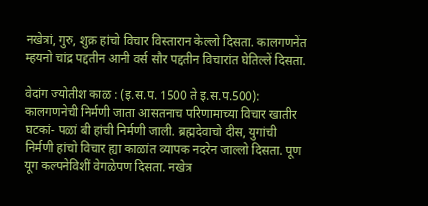नखेत्रां, गुरु, शुक्र हांचो विचार विस्तारान केल्लो दिसता. कालगणनेंत म्हयनो चांद्र पद्दतीन आनी वर्स सौर पद्दतीन विचारांत घेतिल्लें दिसता.

वेदांग ज्योतीश काळ : (इ.स.प. 1500 ते इ.स.प.500): कालगणनेची निर्मणी जाता आसतनाच परिणामाच्या विचार खातीर घटकां- पळां बी हांची निर्मणी जाली. ब्रह्मदेवाचो दीस, युगांची निर्मणी हांचो विचार ह्या काळांत व्यापक नदरेन जाल्लो दिसता. पूण यूग कल्पनेविशीं वेगळेपण दिसता. नखेत्र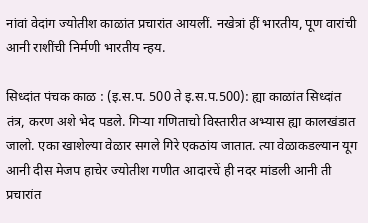नांवां वेदांग ज्योतीश काळांत प्रचारांत आयलीं. नखेत्रां हीं भारतीय, पूण वारांची आनी राशींची निर्मणी भारतीय न्हय.

सिध्दांत पंचक काळ : (इ.स.प. 500 ते इ.स.प.500): ह्या काळांत सिध्दांत तंत्र, करण अशे भेद पडले. गिऱ्या गणिताचो विस्तारीत अभ्यास ह्या कालखंडात जालो. एका खाशेल्या वेळार सगले गिरे एकठांय जातात. त्या वेळाकडल्यान यूग आनी दीस मेजप हाचेर ज्योतीश गणीत आदारचें ही नदर मांडली आनी ती प्रचारांत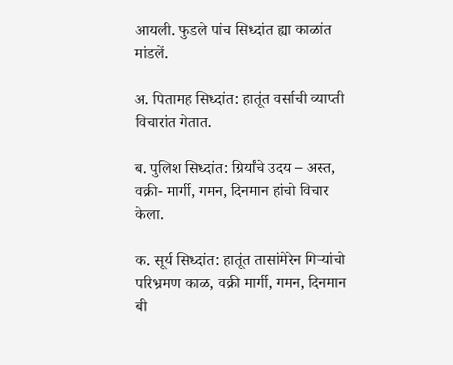आयली. फुडले पांच सिध्दांत ह्या काळांत मांडलें.

अ. पितामह सिध्दांत: हातूंत वर्साची व्याप्ती विचारांत गेतात.

ब. पुलिश सिध्दांत: ग्रिर्यांचे उदय – अस्त, वक्री- मार्गी, गमन, दिनमान हांचो विचार केला.

क. सूर्य सिध्दांत: हातूंत तासांमेरेन गिऱ्यांचो परिभ्रमण काळ, वक्री मार्गी, गमन, दिनमान बी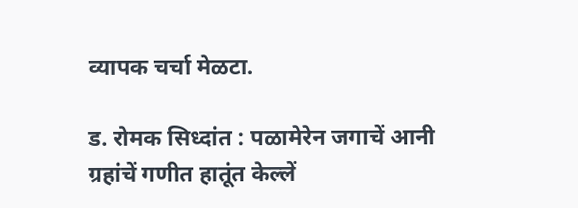व्यापक चर्चा मेळटा.

ड. रोमक सिध्दांत : पळामेरेन जगाचें आनी ग्रहांचें गणीत हातूंत केल्लें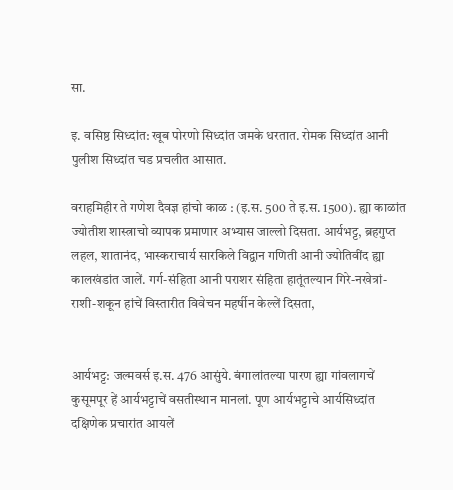सा.

इ. वसिष्ठ सिध्दांत: खूब पोरणो सिध्दांत जमके धरतात. रोमक सिध्दांत आनी पुलीश सिध्दांत चड प्रचलीत आसात.

वराहमिहीर ते गणेश दैवज्ञ हांचो काळ : (इ.स. 500 ते इ.स. 1500). ह्या काळांत ज्योतीश शास्त्राचो व्यापक प्रमाणार अभ्यास जाल्लो दिसता. आर्यभट्ट, ब्रहगुप्त लहल, शातानंद, भास्कराचार्य सारकिले विद्वान गणिती आनी ज्योतिवींद ह्या कालखंडांत जालें. गर्ग-संहिता आनी पराशर संहिता हातूंतल्यान गिरे-नखेत्रां-राशी-शकून हांचें विस्तारीत विवेचन महर्षीन केल्लें दिसता,


आर्यभट्ट: जल्मवर्स इ.स. 476 आसुंये. बंगालांतल्या पारण ह्या गांवलागचें कुसूमपूर हें आर्यभट्टाचें वसतीस्थान मानलां. पूण आर्यभट्टाचे आर्यसिध्दांत दक्षिणेक प्रचारांत आयलें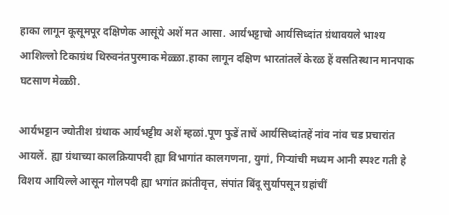हाका लागून कूसूमपूर दक्षिणेक आसूंये अशें मत आसा. आर्यभट्टाचो आर्यसिध्दांत ग्रंथावयले भाश्य आशिल्लो टिकाग्रंथ थिरुवनंतपुरमाक मेळ्ळा.हाका लागून दक्षिण भारतांतलें केरळ हें वसतिस्थान मानपाक घटसाण मेळ्ळी.

आर्यभट्टान ज्योतीश ग्रंथाक आर्यभट्टीय अशें म्हळां.पूण फुडें ताचें आर्यसिध्दांतहें नांव नांव चड प्रचारांत आयलें. ह्या ग्रंथाच्या कालक्रियापदी ह्या विभागांत कालगणना, युगां, गिऱ्यांची मध्यम आनी स्पश्ट गती हे विशय आयिल्ले आसून गोलपदी ह्या भगांत क्रांतीवृत्त, संपांत बिंदू सुर्यापसून ग्रहांचीं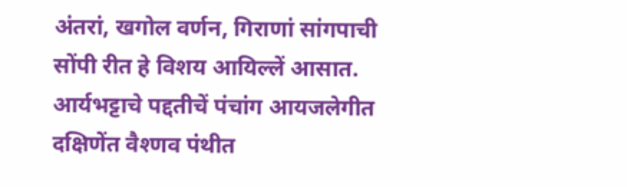अंतरां, खगोल वर्णन, गिराणां सांगपाची सोंपी रीत हे विशय आयिल्लें आसात. आर्यभट्टाचे पद्दतीचें पंचांग आयजलेगीत दक्षिणेंत वैश्णव पंथीत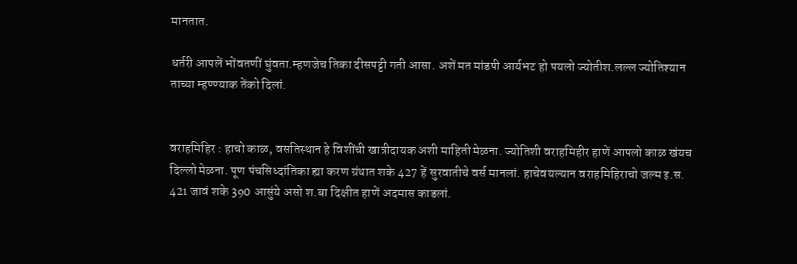मानतात.

धर्तरी आपलें भोंवतणीं घुंवता.म्हणजेच तिका दीसपट्टी गती आसा. अशें मत मांडपी आर्यभट हो पयलो ज्योतीश.लल्ल ज्योतिश्यान ताच्या म्हण्ण्याक तेंको दिलां.


वराहमिहिर : हाचो काळ, वसतिस्थान हे विशींची खात्रीदायक अशी माहिती मेळना. ज्योतिशी वराहमिहीर हाणें आपलो काळ खंयच दिल्लो मेळना. पूण पंचसिध्दांतिका ह्या करण ग्रंथात शके 427 हें सुरवातीचे वर्स मानलां. हाचेवयल्यान वराहमिहिराचो जल्म इ.स. 421 जावं शके 390 आसुंये असो श.बा दिक्षीत हाणें अदमास काडलां.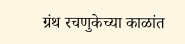ग्रंथ रचणुकेच्या काळांत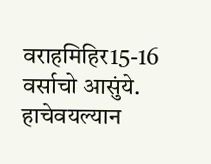वराहमिहिर15-16 वर्साचो आसुंये. हाचेवयल्यान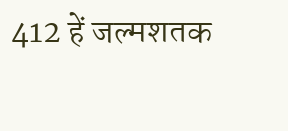412 हें जल्मशतक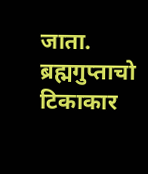जाता. ब्रह्मगुप्ताचो टिकाकार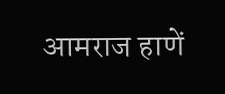आमराज हाणें